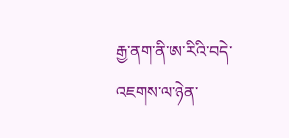རྒྱ་ནག་ནི་ཨ་རིའི་བདེ་འཇགས་ལ་ཉེན་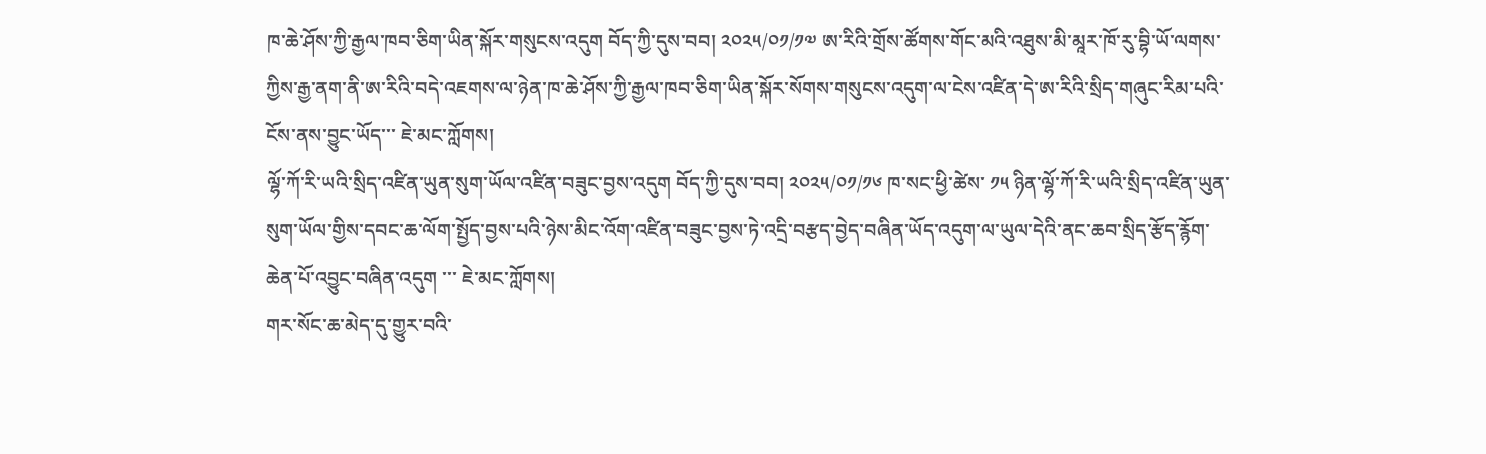ཁ་ཆེ་ཤོས་ཀྱི་རྒྱལ་ཁབ་ཅིག་ཡིན་སྐོར་གསུངས་འདུག བོད་ཀྱི་དུས་བབ། ༢༠༢༥/༠༡/༡༧ ཨ་རིའི་གྲོས་ཚོགས་གོང་མའི་འཐུས་མི་མཱར་ཁོ་རུ་བྷི་ཡོ་ལགས་ཀྱིས་རྒྱ་ནག་ནི་ཨ་རིའི་བདེ་འཇགས་ལ་ཉེན་ཁ་ཆེ་ཤོས་ཀྱི་རྒྱལ་ཁབ་ཅིག་ཡིན་སྐོར་སོགས་གསུངས་འདུག་ལ་ངེས་འཛིན་དེ་ཨ་རིའི་སྲིད་གཞུང་རིམ་པའི་ངོས་ནས་བྱུང་ཡོད་་་ ཇེ་མང་ཀློགས།
ལྷོ་ཀོ་རི་ཡའི་སྲིད་འཛིན་ཡུན་སུག་ཡོལ་འཛིན་བཟུང་བྱས་འདུག བོད་ཀྱི་དུས་བབ། ༢༠༢༥/༠༡/༡༦ ཁ་སང་ཕྱི་ཚེས་ ༡༥ ཉིན་ལྷོ་ཀོ་རི་ཡའི་སྲིད་འཛིན་ཡུན་སུག་ཡོལ་གྱིས་དབང་ཆ་ལོག་སྤྱོད་བྱས་པའི་ཉེས་མིང་འོག་འཛིན་བཟུང་བྱས་ཏེ་འདྲི་བརྩད་བྱེད་བཞིན་ཡོད་འདུག་ལ་ཡུལ་དེའི་ནང་ཆབ་སྲིད་རྩོད་རྙོག་ཆེན་པོ་འབྱུང་བཞིན་འདུག ་་་ ཇེ་མང་ཀློགས།
གར་སོང་ཆ་མེད་དུ་གྱུར་བའི་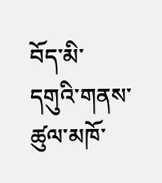བོད་མི་དགུའི་གནས་ཚུལ་མཁོ་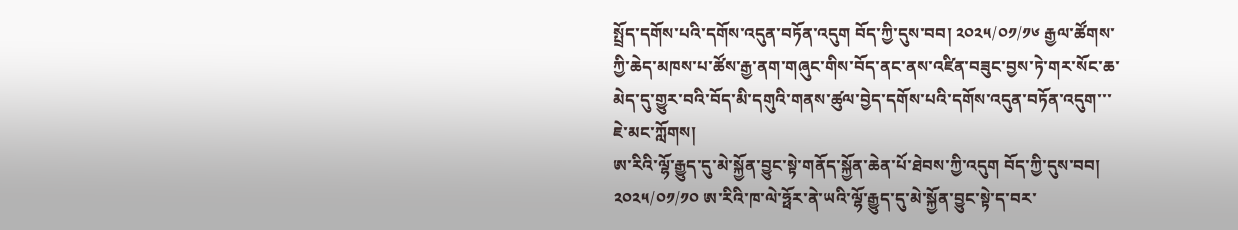སྤྲོད་དགོས་པའི་དགོས་འདུན་བཏོན་འདུག བོད་ཀྱི་དུས་བབ། ༢༠༢༥/༠༡/༡༦ རྒྱལ་ཚོགས་ཀྱི་ཆེད་མཁས་པ་ཚོས་རྒྱ་ནག་གཞུང་གིས་བོད་ནང་ནས་འཛིན་བཟུང་བྱས་ཏེ་གར་སོང་ཆ་མེད་དུ་གྱུར་བའི་བོད་མི་དགུའི་གནས་ཚུལ་བྱེད་དགོས་པའི་དགོས་འདུན་བཏོན་འདུག་་་ ཇེ་མང་ཀློགས།
ཨ་རིའི་ལྷོ་རྒྱུད་དུ་མེ་སྐྱོན་བྱུང་སྟེ་གནོད་སྐྱོན་ཆེན་པོ་ཐེབས་ཀྱི་འདུག བོད་ཀྱི་དུས་བབ། ༢༠༢༥/༠༡/༡༠ ཨ་རིའི་ཁ་ལེ་ཧྥོར་ནེ་ཡའི་ལྷོ་རྒྱུད་དུ་མེ་སྐྱོན་བྱུང་སྟེ་ད་བར་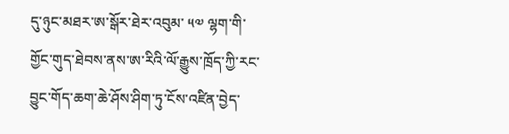དུ་ཉུང་མཐར་ཨ་སྒོར་ཐེར་འབུམ་ ༥༧ ལྷག་གི་གྱོང་གུད་ཐེབས་ནས་ཨ་རིའི་ལོ་རྒྱུས་ཁྲོད་ཀྱི་རང་བྱུང་གོད་ཆག་ཆེ་ཤོས་ཤིག་ཏུ་ངོས་འཛིན་བྱེད་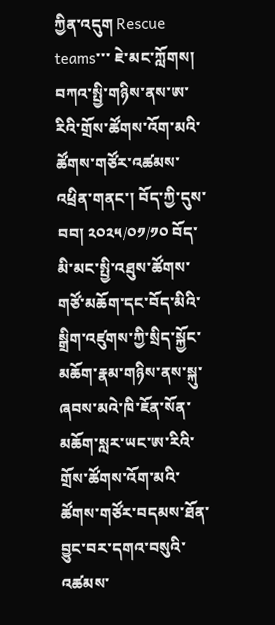ཀྱིན་འདུག Rescue teams་་་ ཇེ་མང་ཀློགས།
བཀའ་སྤྱི་གཉིས་ནས་ཨ་རིའི་གྲོས་ཚོགས་འོག་མའི་ཚོགས་གཙོར་འཚམས་འཕྲིན་གནང་། བོད་ཀྱི་དུས་བབ། ༢༠༢༥/༠༡/༡༠ བོད་མི་མང་སྤྱི་འཐུས་ཚོགས་གཙོ་མཆོག་དང་བོད་མིའི་སྒྲིག་འཛུགས་ཀྱི་སྲིད་སྐྱོང་མཆོག་རྣམ་གཉིས་ནས་སྐུ་ཞབས་མའེ་ཁི་ཇོན་སོན་མཆོག་སླར་ཡང་ཨ་རིའི་གྲོས་ཚོགས་འོག་མའི་ཚོགས་གཙོར་བདམས་ཐོན་བྱུང་བར་དགའ་བསུའི་འཚམས་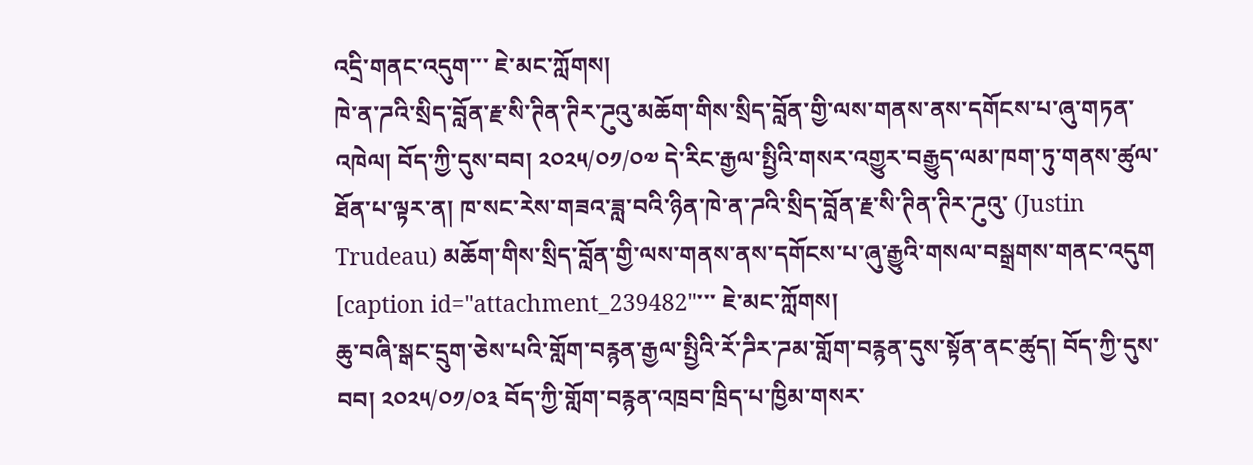འདྲི་གནང་འདུག་་་ ཇེ་མང་ཀློགས།
ཁེ་ན་ཌའི་སྲིད་བློན་རྗ་སི་ཊིན་ཊིར་ཌུའུ་མཆོག་གིས་སྲིད་བློན་གྱི་ལས་གནས་ནས་དགོངས་པ་ཞུ་གཏན་འཁེལ། བོད་ཀྱི་དུས་བབ། ༢༠༢༥/༠༡/༠༧ དེ་རིང་རྒྱལ་སྤྱིའི་གསར་འགྱུར་བརྒྱུད་ལམ་ཁག་ཏུ་གནས་ཚུལ་ཐོན་པ་ལྟར་ན། ཁ་སང་རེས་གཟའ་ཟླ་བའི་ཉིན་ཁེ་ན་ཌའི་སྲིད་བློན་རྗ་སི་ཊིན་ཊིར་ཌུའུ་ (Justin Trudeau) མཆོག་གིས་སྲིད་བློན་གྱི་ལས་གནས་ནས་དགོངས་པ་ཞུ་རྒྱུའི་གསལ་བསྒྲགས་གནང་འདུག [caption id="attachment_239482"་་་ ཇེ་མང་ཀློགས།
ཆུ་བཞི་སྒང་དྲུག་ཅེས་པའི་གློག་བརྙན་རྒྱལ་སྤྱིའི་རོ་ཌིར་ཌམ་གློག་བརྙན་དུས་སྟོན་ནང་ཚུད། བོད་ཀྱི་དུས་བབ། ༢༠༢༥/༠༡/༠༣ བོད་ཀྱི་གློག་བརྙན་འཁྲབ་ཁྲིད་པ་ཁྱིམ་གསར་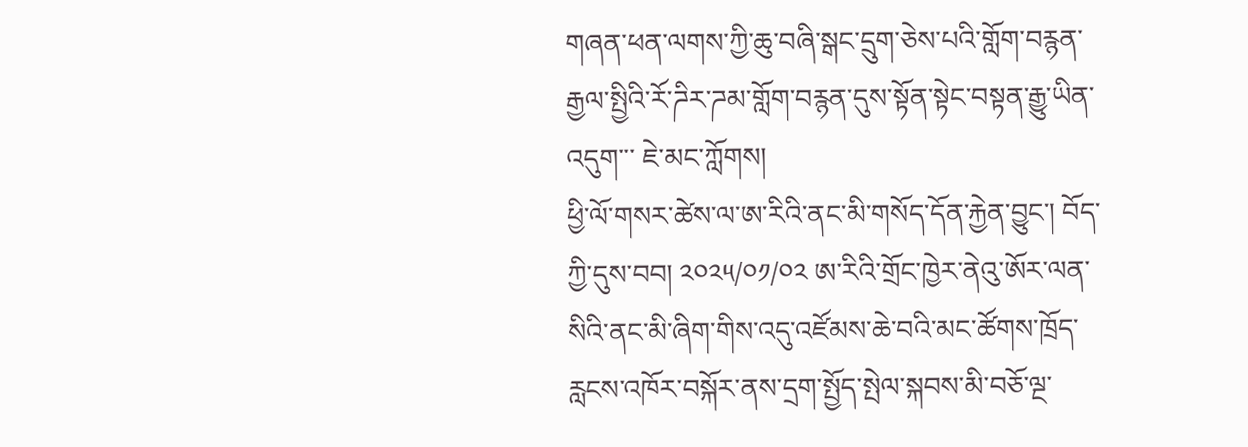གཞན་ཕན་ལགས་ཀྱི་ཆུ་བཞི་སྒང་དྲུག་ཅེས་པའི་གློག་བརྙན་རྒྱལ་སྤྱིའི་རོ་ཌིར་ཌམ་གློག་བརྙན་དུས་སྟོན་སྟེང་བསྟན་རྒྱུ་ཡིན་འདུག་་་ ཇེ་མང་ཀློགས།
ཕྱི་ལོ་གསར་ཚེས་ལ་ཨ་རིའི་ནང་མི་གསོད་དོན་རྐྱེན་བྱུང་། བོད་ཀྱི་དུས་བབ། ༢༠༢༥/༠༡/༠༢ ཨ་རིའི་གྲོང་ཁྱེར་ནེའུ་ཨོར་ལན་སིའི་ནང་མི་ཞིག་གིས་འདུ་འཛོམས་ཆེ་བའི་མང་ཚོགས་ཁྲོད་རླངས་འཁོར་བསྐོར་ནས་དྲག་སྤྱོད་སྤེལ་སྐབས་མི་བཅོ་ལྔ་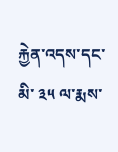རྐྱེན་འདས་དང་མི་ ༣༥ ལ་རྨས་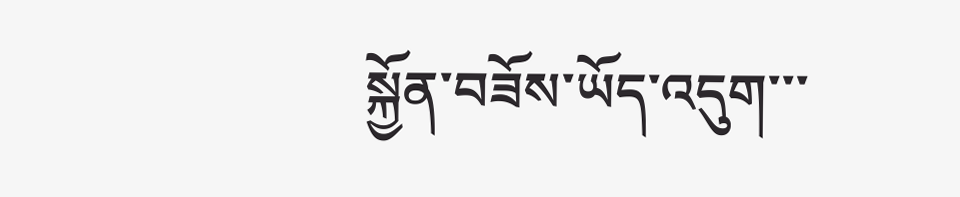སྐྱོན་བཟོས་ཡོད་འདུག་་་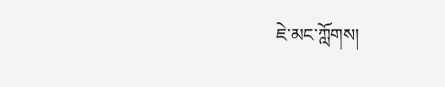ཇེ་མང་ཀློགས།